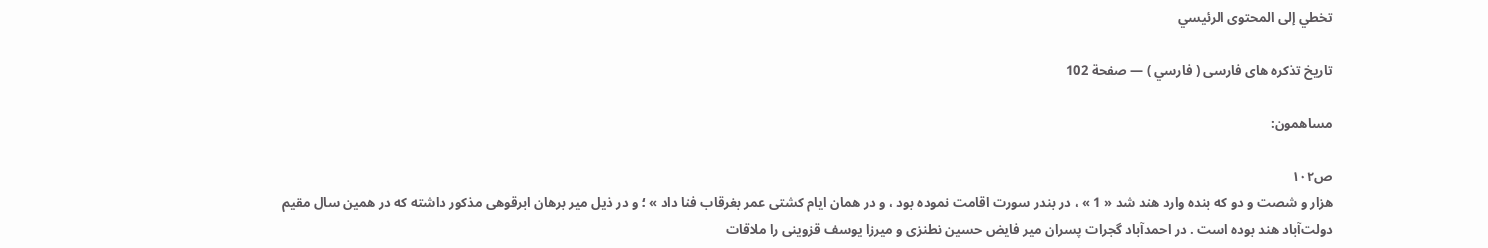تخطي إلى المحتوى الرئيسي

تاريخ تذكره هاى فارسى ( فارسي ) — صفحة 102

مساهمون:

ص١٠٢
هزار و شصت و دو كه بنده وارد هند شد « 1 » ، در بندر سورت اقامت نموده بود ، و در همان ايام كشتى عمر بغرقاب فنا داد » ؛ و در ذيل مير برهان ابرقوهى مذكور داشته كه در همين سال مقيم دولت‌آباد هند بوده است . در احمدآباد گجرات پسران مير فايض حسين نطنزى و ميرزا يوسف قزوينى را ملاقات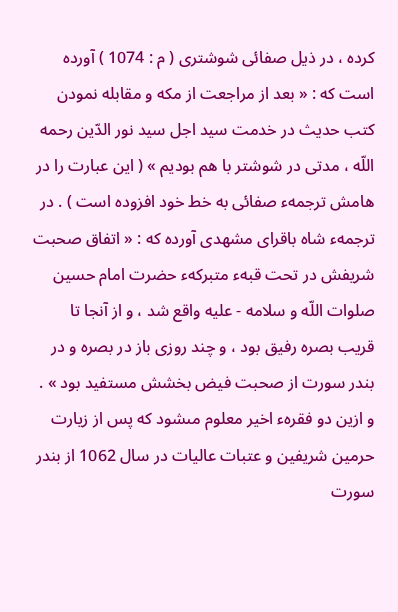كرده ، در ذيل صفائى شوشترى ( م : 1074 ) آورده است كه : « بعد از مراجعت از مكه و مقابله نمودن كتب حديث در خدمت سيد اجل سيد نور الدّين رحمه اللّه ، مدتى در شوشتر با هم بوديم » ( اين عبارت را در هامش ترجمهء صفائى به خط خود افزوده است ) . در ترجمهء شاه باقراى مشهدى آورده كه : « اتفاق صحبت شريفش در تحت قبهء متبركهء حضرت امام حسين صلوات اللّه و سلامه - عليه واقع شد ، و از آنجا تا قريب بصره رفيق بود ، و چند روزى باز در بصره و در بندر سورت از صحبت فيض بخشش مستفيد بود » . و ازين دو فقرهء اخير معلوم مىشود كه پس از زيارت حرمين شريفين و عتبات عاليات در سال 1062 از بندر سورت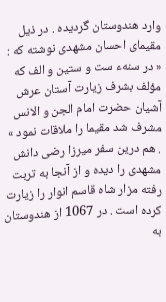وارد هندوستان گرديده . در ذيل مقيماى احسان مشهدى نوشته كه : « در سنهء ست و ستين و الف كه مؤلف بشرف زيارت آستان عرش آشيان حضرت امام الجن و الانس مشرف شد مقيما را ملاقات نمود » . هم درين سفر ميرزا رضى دانش مشهدى را ديده و از آنجا به تربت رفته مزار شاه قاسم انوار را زيارت كرده است . در 1067 از هندوستان به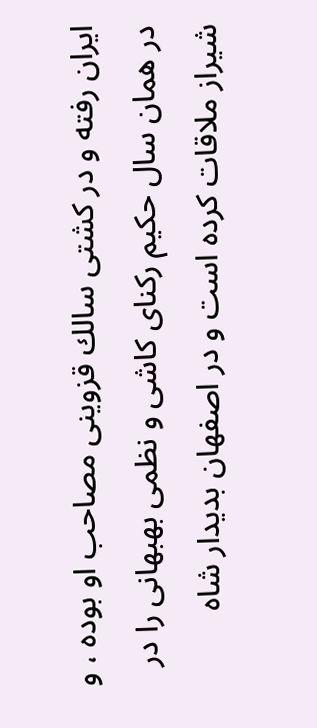ايران رفته و در كشتى سالك قزوينى مصاحب او بوده ، و در همان سال حكيم ركناى كاشى و نظمى بهبهانى را در شيراز ملاقات كرده است و در اصفهان بديدار شاه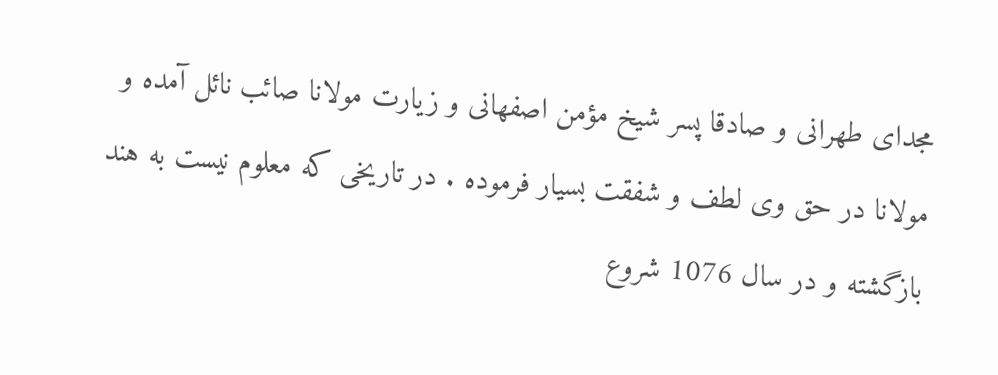مجداى طهرانى و صادقا پسر شيخ مؤمن اصفهانى و زيارت مولانا صائب نائل آمده و مولانا در حق وى لطف و شفقت بسيار فرموده . در تاريخى كه معلوم نيست به هند بازگشته و در سال 1076 شروع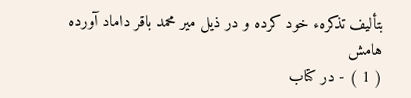بتأليف تذكرهء خود كرده و در ذيل مير محمد باقر داماد آورده
هامش
( 1 ) - در كتاب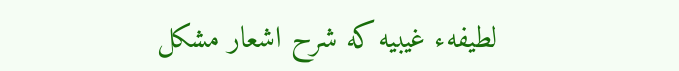لطيفهء غيبيه كه شرح اشعار مشكل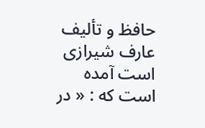حافظ و تأليف عارف شيرازى است آمده است كه : « در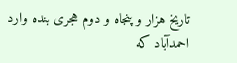تاريخ هزار و پنجاه و دوم هجرى بنده وارد احمدآباد كه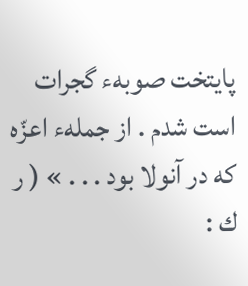پايتخت صوبهء گجرات است شدم . از جملهء اعزّه كه در آنولا بود . . . » ( ر ك :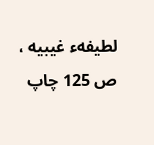لطيفهء غيبيه ، ص 125 چاپ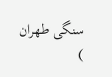سنگى طهران )